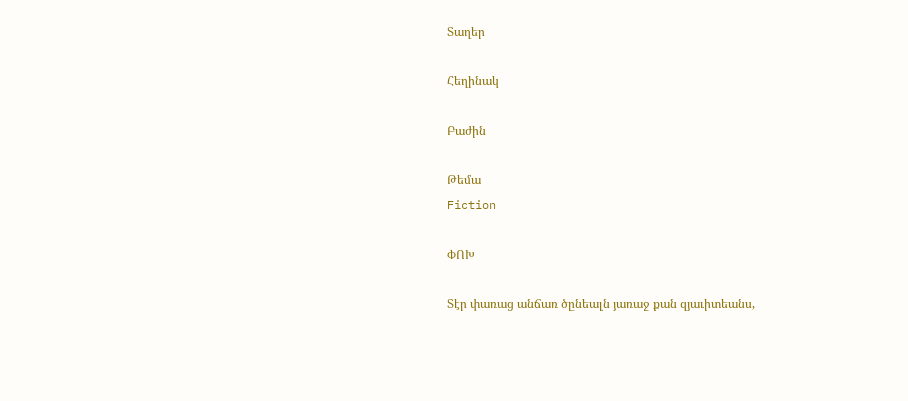Տաղեր

Հեղինակ

Բաժին

Թեմա
Fiction

ՓՈԽ

Տէր փառաց անճառ ծընեալն յառաջ քան զյաւիտեանս,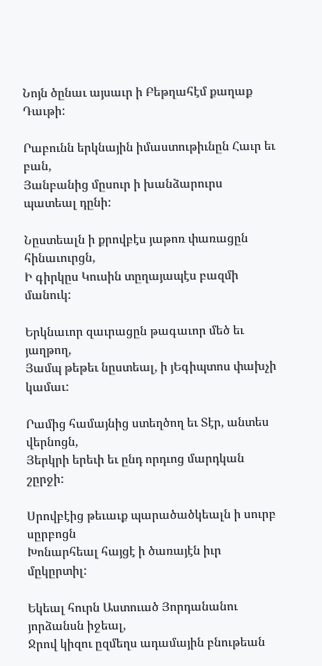Նոյն ծընաւ այսաւր ի Բեթղահէմ քաղաք Դաւթի:

Րաբունն երկնային իմաստութիւնըն Հաւր եւ բան,
Յանբանից մըսուր ի խանձարուրս պատեալ դընի:

Նըստեալն ի քրովբէս յաթոռ փառացըն հինաւուրցն,
Ի գիրկըս Կուսին տըղայապէս բազմի մանուկ:

Երկնաւոր զաւրացըն թագաւոր մեծ եւ յաղթող,
Յամպ թեթեւ նըստեալ, ի յԵգիպտոս փախչի կամաւ:

Րամից համայնից ստեղծող եւ Տէր, անտես վերնոցն,
Յերկրի երեւի եւ ընդ որդւոց մարդկան շըրջի:

Սրովբէից թեւաւք պարածածկեալն ի սուրբ սըրբոցն
Խոնարհեալ հայցէ ի ծառայէն իւր մըկըրտիլ:

Եկեալ հուրն Աստուած Յորդանանու յորձանսն իջեալ,
Ջրով կիզու ըզմեղս ադամային բնութեան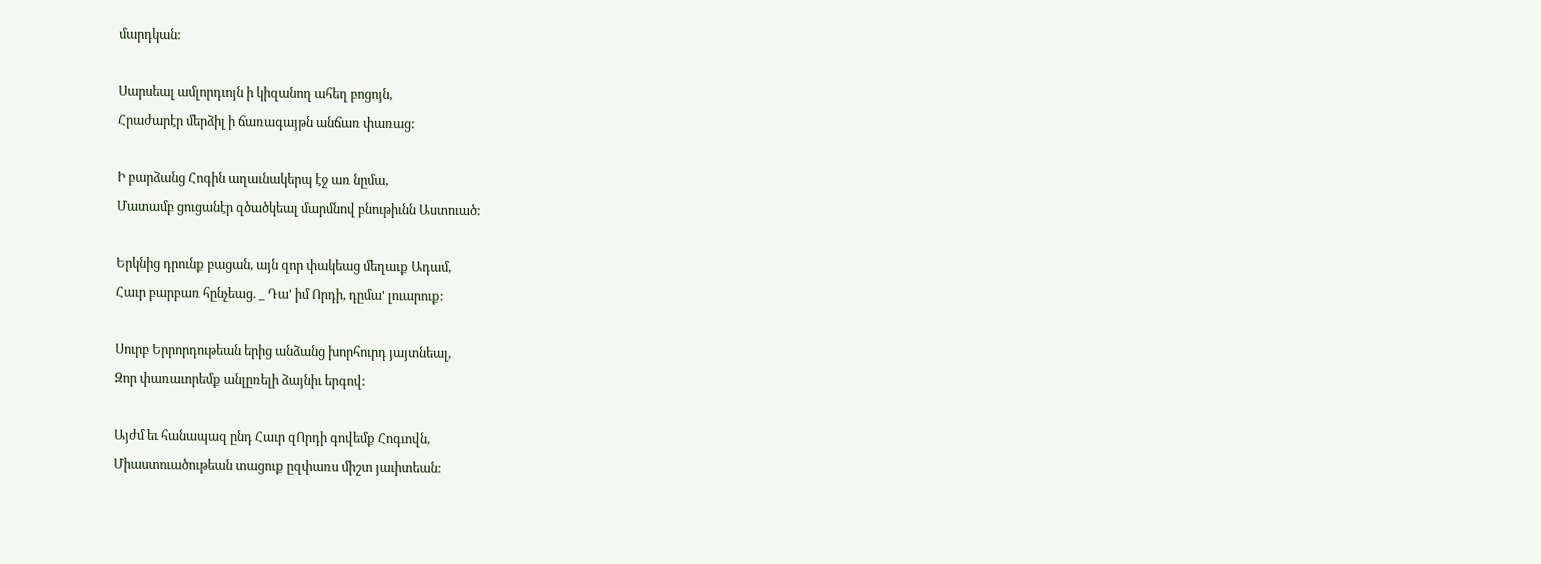մարդկան:

Սարսեալ ամլորդւոյն ի կիզանող ահեղ բոցոյն,
Հրաժարէր մերձիլ ի ճառագայթն անճառ փառաց:

Ի բարձանց Հոգին աղաւնակերպ էջ առ նըմա,
Մատամբ ցուցանէր զծածկեալ մարմնով բնութիւնն Աստուած:

Երկնից դրունք բացան, այն զոր փակեաց մեղաւք Ադամ,
Հաւր բարբառ հընչեաց. _ Դա' իմ Որդի, դըմա' լուարուք:

Սուրբ Երրորդութեան երից անձանց խորհուրդ յայտնեալ,
Զոր փառաւորեմք անլըռելի ձայնիւ երգով:

Այժմ եւ հանապազ ընդ Հաւր զՈրդի գովեմք Հոգւովն,
Միաստուածութեան տացուք ըզփառս միշտ յաւիտեան: